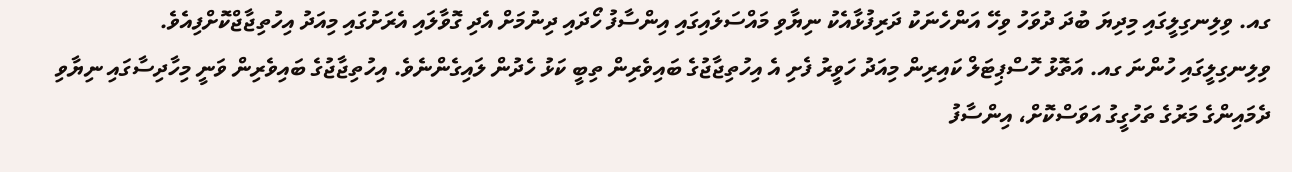ގއ. ވިލިނގިލީގައި މިދިޔަ ބުދަ ދުވަހު ވިހޭ އަންހެނަކު ދަރިފުޅާއެކު ނިޔާވި މައްސަލައިގައި އިންސާފު ހޯދައި ދިނުމަށް އެދި ގޮވާލައި އެރަށުގައި މިއަދު އިހުތިޖާޖްކޮށްފިއެވެ.
ވިލިނގިލީގައި ހުންނަ ގއ. އަތޮޅު ހޮސްޕިޓަލް ކައިރިން މިއަދު ހަވީރު ފެށި އެ އިހުތިޖާޖުގެ ބައިވެރިން ތިބީ ކަޅު ހެދުން ލައިގެންނެވެ. އިހުތިޖާޖުގެ ބައިވެރިން ވަނީ މިހާދިސާގައި ނިޔާވި ދެމައިންގެ މަރުގެ ތަހުގީގު އަވަސްކޮށް، އިންސާފު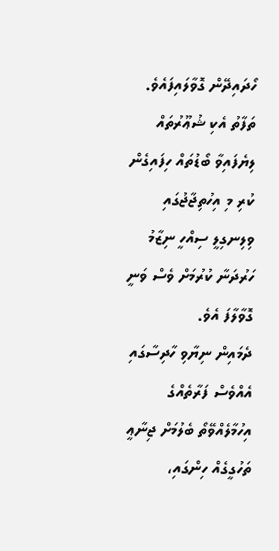ހޯދައިދޭން ގޮވާލައިފައެވެ. ތަފާތު އެކި ޝުޢޫރުތައް ލިޔެފައިވާ ބޯޑުތައް ހިފައިގެން ކުރި މި އިހުތިޖާޖުގައި ވިލިނގިލީ ސިއްހީ ނިޒާމު ހަރުދަނާ ކުރުމަށް ވެސް ވަނީ ގޮވާލާފަ އެވެ.
ދެމައިން ނިޔާވި ހާދިސާގައި އެއްވެސް ފަރާތެއްގެ އިހުމާލެއްވޭތޯ ބެލުމަށް ޖިނާޢީ ތަހުގީގެއް ހިންގައި،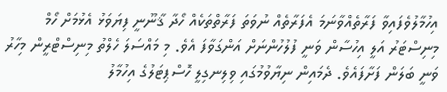އިހުމާލުވެފައިވާ ފަރާތެއްވާނަމަ އެފަރާތެއް ނުވަތަ ފަރާތްތަކެއް ހޯދާ ޤާނޫނީ ފިޔަވަޅު އެޅުމަށް ހޯމް މިނިސްޓަރު އަލީ އިހުސާން ވަނީ ފުލުހުންނަށް އަންގަވާފަ އެވެ. މި މައްސަލަ ހެލްތު މިނިސްޓްރީން މިހާރު ވަނީ ބަލަން ފަށާފައެވެ. ދެމައިން ނިޔާވުމުގައި ވިލިނގިލީ ހޮސްޕިޓަލުގެ އިހުމާލު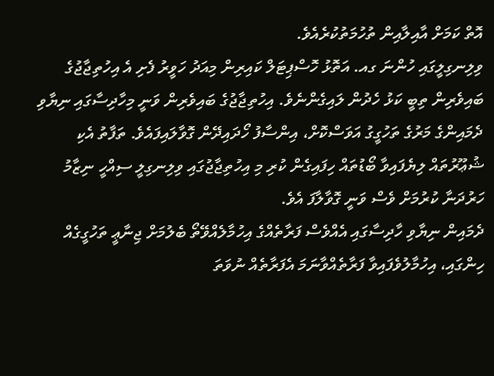އޮތް ކަމަށް އާއިލާއިން ތުހުމަތުކުރެއެވެ.
ވިލިނގިލީގައި ހުންނަ ގއ. އަތޮޅު ހޮސްޕިޓަލް ކައިރިން މިއަދު ހަވީރު ފެށި އެ އިހުތިޖާޖުގެ ބައިވެރިން ތިބީ ކަޅު ހެދުން ލައިގެންނެވެ. އިހުތިޖާޖުގެ ބައިވެރިން ވަނީ މިހާދިސާގައި ނިޔާވި ދެމައިންގެ މަރުގެ ތަހުގީގު އަވަސްކޮށް، އިންސާފު ހޯދައިދޭން ގޮވާލައިފައެވެ. ތަފާތު އެކި ޝުޢޫރުތައް ލިޔެފައިވާ ބޯޑުތައް ހިފައިގެން ކުރި މި އިހުތިޖާޖުގައި ވިލިނގިލީ ސިއްހީ ނިޒާމު ހަރުދަނާ ކުރުމަށް ވެސް ވަނީ ގޮވާލާފަ އެވެ.
ދެމައިން ނިޔާވި ހާދިސާގައި އެއްވެސް ފަރާތެއްގެ އިހުމާލެއްވޭތޯ ބެލުމަށް ޖިނާޢީ ތަހުގީގެއް ހިންގައި، އިހުމާލުވެފައިވާ ފަރާތެއްވާނަމަ އެފަރާތެއް ނުވަތަ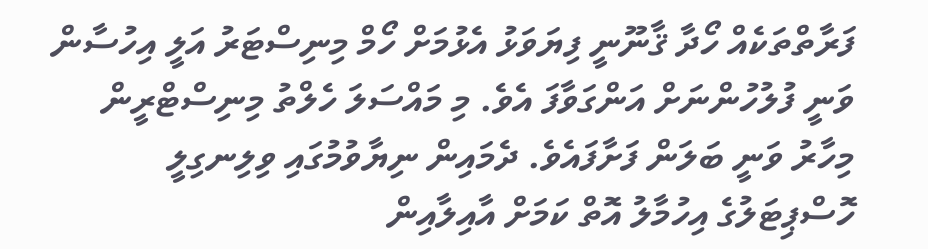ފަރާތްތަކެއް ހޯދާ ޤާނޫނީ ފިޔަވަޅު އެޅުމަށް ހޯމް މިނިސްޓަރު އަލީ އިހުސާން ވަނީ ފުލުހުންނަށް އަންގަވާފަ އެވެ. މި މައްސަލަ ހެލްތު މިނިސްޓްރީން މިހާރު ވަނީ ބަލަން ފަށާފައެވެ. ދެމައިން ނިޔާވުމުގައި ވިލިނގިލީ ހޮސްޕިޓަލުގެ އިހުމާލު އޮތް ކަމަށް އާއިލާއިން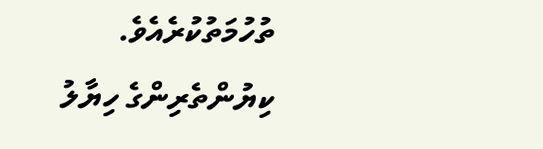ތުހުމަތުކުރެއެވެ.
ކިޔުންތެރިންގެ ހިޔާލު